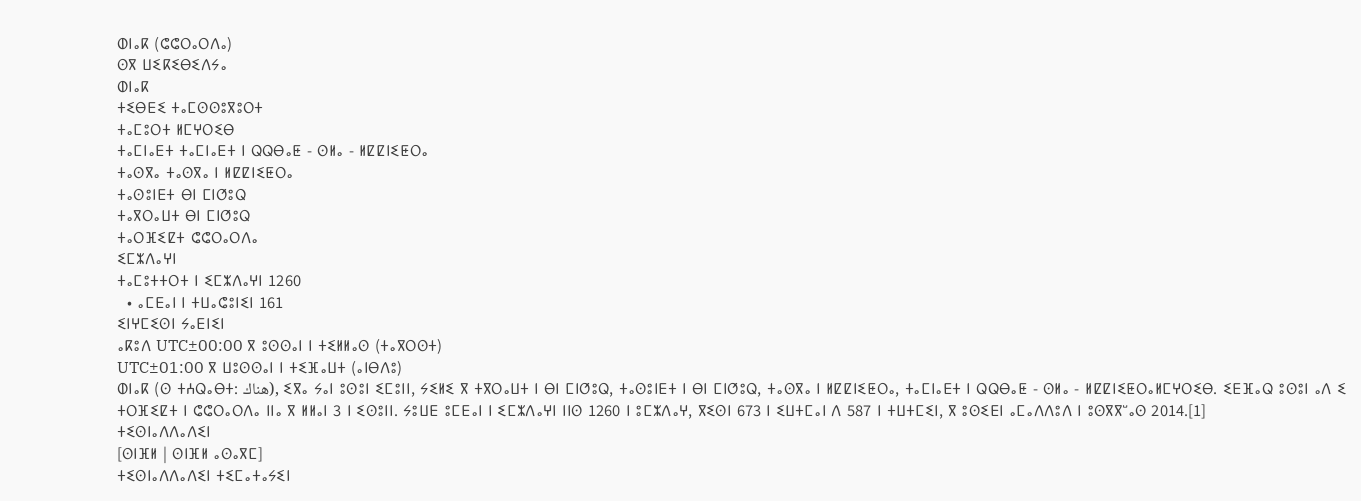ⵀⵏⴰⴽ (ⵛⵛⵔⴰⵔⴷⴰ)
ⵙⴳ ⵡⵉⴽⵉⴱⵉⴷⵢⴰ
ⵀⵏⴰⴽ
ⵜⵉⴱⴹⵉ ⵜⴰⵎⵙⵙⵓⴳⵓⵔⵜ
ⵜⴰⵎⵓⵔⵜ ⵍⵎⵖⵔⵉⴱ
ⵜⴰⵎⵏⴰⴹⵜ ⵜⴰⵎⵏⴰⴹⵜ ⵏ ⵕⵕⴱⴰⵟ - ⵙⵍⴰ - ⵍⵇⵇⵏⵉⵟⵔⴰ
ⵜⴰⵙⴳⴰ ⵜⴰⵙⴳⴰ ⵏ ⵍⵇⵇⵏⵉⵟⵔⴰ
ⵜⴰⵙⵓⵏⴹⵜ ⴱⵏ ⵎⵏⵚⵓⵕ
ⵜⴰⴳⵔⴰⵡⵜ ⴱⵏ ⵎⵏⵚⵓⵕ
ⵜⴰⵔⴼⵉⵇⵜ ⵛⵛⵔⴰⵔⴷⴰ
ⵉⵎⵣⴷⴰⵖⵏ
ⵜⴰⵎⵓⵜⵜⵔⵜ ⵏ ⵉⵎⵣⴷⴰⵖⵏ 1260
  • ⴰⵎⴹⴰⵏ ⵏ ⵜⵡⴰⵛⵓⵏⵉⵏ 161
ⵉⵏⵖⵎⵉⵙⵏ ⵢⴰⴹⵏⵉⵏ
ⴰⴽⵓⴷ UTC±00:00 ⴳ ⵓⵙⵙⴰⵏ ⵏ ⵜⵉⵍⵍⴰⵙ (ⵜⴰⴳⵔⵙⵜ)
UTC±01:00 ⴳ ⵡⵓⵙⵙⴰⵏ ⵏ ⵜⵉⴼⴰⵡⵜ (ⴰⵏⴱⴷⵓ)
ⵀⵏⴰⴽ (ⵙ ⵜⵄⵕⴰⴱⵜ: هناك), ⵉⴳⴰ ⵢⴰⵏ ⵓⵙⵓⵏ ⵉⵎⵓⵏⵏ, ⵢⵉⵍⵉ ⴳ ⵜⴳⵔⴰⵡⵜ ⵏ ⴱⵏ ⵎⵏⵚⵓⵕ, ⵜⴰⵙⵓⵏⴹⵜ ⵏ ⴱⵏ ⵎⵏⵚⵓⵕ, ⵜⴰⵙⴳⴰ ⵏ ⵍⵇⵇⵏⵉⵟⵔⴰ, ⵜⴰⵎⵏⴰⴹⵜ ⵏ ⵕⵕⴱⴰⵟ - ⵙⵍⴰ - ⵍⵇⵇⵏⵉⵟⵔⴰⵍⵎⵖⵔⵉⴱ. ⵉⴹⴼⴰⵕ ⵓⵙⵓⵏ ⴰⴷ ⵉ ⵜⵔⴼⵉⵇⵜ ⵏ ⵛⵛⵔⴰⵔⴷⴰ ⵏⵏⴰ ⴳ ⵍⵍⴰⵏ 3 ⵏ ⵉⵙⵓⵏⵏ. ⵢⵓⵡⴹ ⵓⵎⴹⴰⵏ ⵏ ⵉⵎⵣⴷⴰⵖⵏ ⵏⵏⵙ 1260 ⵏ ⵓⵎⵣⴷⴰⵖ, ⴳⵉⵙⵏ 673 ⵏ ⵉⵡⵜⵎⴰⵏ ⴷ 587 ⵏ ⵜⵡⵜⵎⵉⵏ, ⴳ ⵓⵙⵉⴹⵏ ⴰⵎⴰⴷⴷⵓⴷ ⵏ ⵓⵙⴳⴳⵯⴰⵙ 2014.[1]
ⵜⵉⵙⵏⴰⴷⴷⴰⴷⵉⵏ
[ⵙⵏⴼⵍ | ⵙⵏⴼⵍ ⴰⵙⴰⴳⵎ]
ⵜⵉⵙⵏⴰⴷⴷⴰⴷⵉⵏ ⵜⵉⵎⴰⵜⴰⵢⵉⵏ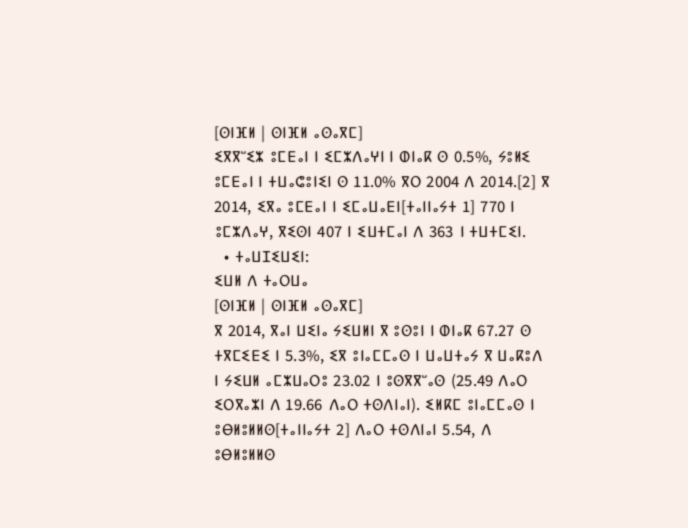[ⵙⵏⴼⵍ | ⵙⵏⴼⵍ ⴰⵙⴰⴳⵎ]
ⵉⴳⴳⵯⵉⵣ ⵓⵎⴹⴰⵏ ⵏ ⵉⵎⵣⴷⴰⵖⵏ ⵏ ⵀⵏⴰⴽ ⵙ 0.5%, ⵢⵓⵍⵉ ⵓⵎⴹⴰⵏ ⵏ ⵜⵡⴰⵛⵓⵏⵉⵏ ⵙ 11.0% ⴳⵔ 2004 ⴷ 2014.[2] ⴳ 2014, ⵉⴳⴰ ⵓⵎⴹⴰⵏ ⵏ ⵉⵎⴰⵡⴰⴹⵏ[ⵜⴰⵏⵏⴰⵢⵜ 1] 770 ⵏ ⵓⵎⵣⴷⴰⵖ, ⴳⵉⵙⵏ 407 ⵏ ⵉⵡⵜⵎⴰⵏ ⴷ 363 ⵏ ⵜⵡⵜⵎⵉⵏ.
  • ⵜⴰⵡⵊⵉⵡⵉⵏ:
ⵉⵡⵍ ⴷ ⵜⴰⵔⵡⴰ
[ⵙⵏⴼⵍ | ⵙⵏⴼⵍ ⴰⵙⴰⴳⵎ]
ⴳ 2014, ⴳⴰⵏ ⵡⵉⵏⴰ ⵢⵉⵡⵍⵏ ⴳ ⵓⵙⵓⵏ ⵏ ⵀⵏⴰⴽ 67.27 ⵙ ⵜⴳⵎⵉⴹⵉ ⵏ 5.3%, ⵉⴳ ⵓⵏⴰⵎⵎⴰⵙ ⵏ ⵡⴰⵡⵜⴰⵢ ⴳ ⵡⴰⴽⵓⴷ ⵏ ⵢⵉⵡⵍ ⴰⵎⵣⵡⴰⵔⵓ 23.02 ⵏ ⵓⵙⴳⴳⵯⴰⵙ (25.49 ⴷⴰⵔ ⵉⵔⴳⴰⵣⵏ ⴷ 19.66 ⴷⴰⵔ ⵜⵙⴷⵏⴰⵏ). ⵉⵍⴽⵎ ⵓⵏⴰⵎⵎⴰⵙ ⵏ ⵓⴱⵍⵓⵍⵍⵙ[ⵜⴰⵏⵏⴰⵢⵜ 2] ⴷⴰⵔ ⵜⵙⴷⵏⴰⵏ 5.54, ⴷ ⵓⴱⵍⵓⵍⵍⵙ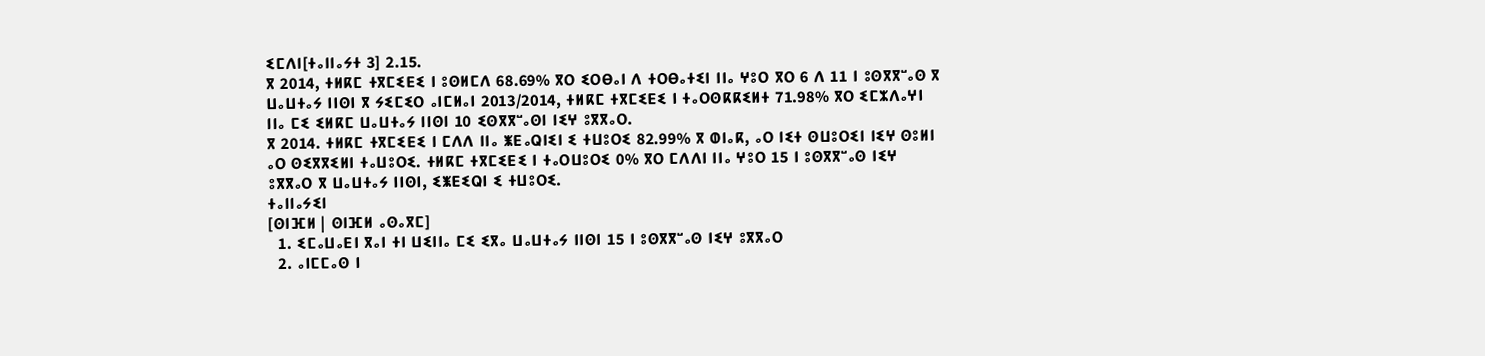ⵉⵎⴷⵏ[ⵜⴰⵏⵏⴰⵢⵜ 3] 2.15.
ⴳ 2014, ⵜⵍⴽⵎ ⵜⴳⵎⵉⴹⵉ ⵏ ⵓⵙⵍⵎⴷ 68.69% ⴳⵔ ⵉⵔⴱⴰⵏ ⴷ ⵜⵔⴱⴰⵜⵉⵏ ⵏⵏⴰ ⵖⵓⵔ ⴳⵔ 6 ⴷ 11 ⵏ ⵓⵙⴳⴳⵯⴰⵙ ⴳ ⵡⴰⵡⵜⴰⵢ ⵏⵏⵙⵏ ⴳ ⵢⵉⵎⵉⵔ ⴰⵏⵎⵍⴰⵏ 2013/2014, ⵜⵍⴽⵎ ⵜⴳⵎⵉⴹⵉ ⵏ ⵜⴰⵔⵙⴽⴽⵉⵍⵜ 71.98% ⴳⵔ ⵉⵎⵣⴷⴰⵖⵏ ⵏⵏⴰ ⵎⵉ ⵉⵍⴽⵎ ⵡⴰⵡⵜⴰⵢ ⵏⵏⵙⵏ 10 ⵉⵙⴳⴳⵯⴰⵙⵏ ⵏⵉⵖ ⵓⴳⴳⴰⵔ.
ⴳ 2014. ⵜⵍⴽⵎ ⵜⴳⵎⵉⴹⵉ ⵏ ⵎⴷⴷ ⵏⵏⴰ ⵥⴹⴰⵕⵏⵉⵏ ⵉ ⵜⵡⵓⵔⵉ 82.99% ⴳ ⵀⵏⴰⴽ, ⴰⵔ ⵏⵉⵜ ⵙⵡⵓⵔⵉⵏ ⵏⵉⵖ ⵙⵓⵍⵏ ⴰⵔ ⵙⵉⴳⴳⵉⵍⵏ ⵜⴰⵡⵓⵔⵉ. ⵜⵍⴽⵎ ⵜⴳⵎⵉⴹⵉ ⵏ ⵜⴰⵔⵡⵓⵔⵉ 0% ⴳⵔ ⵎⴷⴷⵏ ⵏⵏⴰ ⵖⵓⵔ 15 ⵏ ⵓⵙⴳⴳⵯⴰⵙ ⵏⵉⵖ ⵓⴳⴳⴰⵔ ⴳ ⵡⴰⵡⵜⴰⵢ ⵏⵏⵙⵏ, ⵉⵥⴹⵉⵕⵏ ⵉ ⵜⵡⵓⵔⵉ.
ⵜⴰⵏⵏⴰⵢⵉⵏ
[ⵙⵏⴼⵍ | ⵙⵏⴼⵍ ⴰⵙⴰⴳⵎ]
  1. ⵉⵎⴰⵡⴰⴹⵏ ⴳⴰⵏ ⵜⵏ ⵡⵉⵏⵏⴰ ⵎⵉ ⵉⴳⴰ ⵡⴰⵡⵜⴰⵢ ⵏⵏⵙⵏ 15 ⵏ ⵓⵙⴳⴳⵯⴰⵙ ⵏⵉⵖ ⵓⴳⴳⴰⵔ
  2. ⴰⵏⵎⵎⴰⵙ ⵏ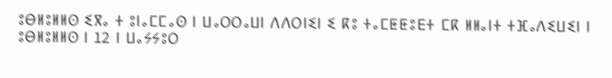ⵓⴱⵍⵓⵍⵍⵙ ⵉⴳⴰ ⵜ ⵓⵏⴰⵎⵎⴰⵙ ⵏ ⵡⴰⵔⵔⴰⵡⵏ ⴷⴷⵔⵏⵉⵏ ⵉ ⴽⵓ ⵜⴰⵎⵟⵟⵓⴹⵜ ⵎⴽ ⵍⵍⴰⵏⵜ ⵜⴼⴰⴷⵉⵡⵉⵏ ⵏ ⵓⴱⵍⵓⵍⵍⵙ ⵏ 12 ⵏ ⵡⴰⵢⵢⵓⵔ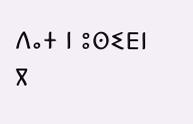ⴷⴰⵜ ⵏ ⵓⵙⵉⴹⵏ ⴳ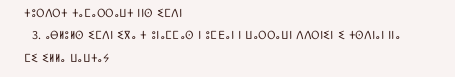ⵜⵓⵔⴷⵔⵜ ⵜⴰⵎⴰⵔⵔⴰⵡⵜ ⵏⵏⵙ ⵉⵎⴷⵏ
  3. ⴰⴱⵍⵓⵍⵙ ⵉⵎⴷⵏ ⵉⴳⴰ ⵜ ⵓⵏⴰⵎⵎⴰⵙ ⵏ ⵓⵎⴹⴰⵏ ⵏ ⵡⴰⵔⵔⴰⵡⵏ ⴷⴷⵔⵏⵉⵏ ⵉ ⵜⵙⴷⵏⴰⵏ ⵏⵏⴰ ⵎⵉ ⵉⵍⵍⴰ ⵡⴰⵡⵜⴰⵢ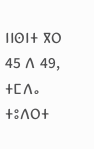ⵏⵏⵙⵏⵜ ⴳⵔ 45 ⴷ 49, ⵜⵎⴷⴰ ⵜⵓⴷⵔⵜ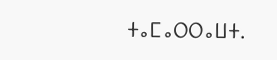ⵜⴰⵎⴰⵔⵔⴰⵡⵜ.